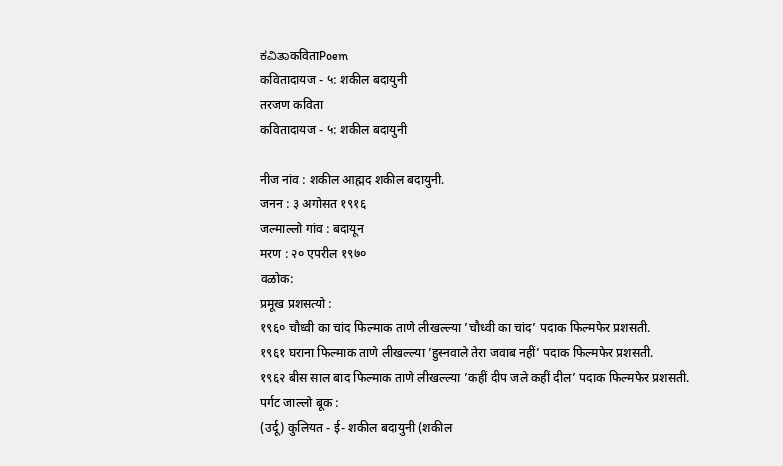ಕವಿತಾकविताPoem
कवितादायज - ५: शकील बदायुनी
तरजण कविता
कवितादायज - ५: शकील बदायुनी

नीज नांव : शकील आह्मद शकील बदायुनी.
जनन : ३ अगोसत १९१६
जल्माल्लो गांव : बदायून
मरण : २० एपरील १९७०
वळोक:
प्रमूख प्रशसत्यो :
१९६० चौध्वी का चांद फिल्माक ताणे लीखल्ल्या ’चौध्वी का चांद’ पदाक फिल्मफेर प्रशसती.
१९६१ घराना फिल्माक ताणे लीखल्ल्या ’हुस्नवाले तेरा जवाब नहीं’ पदाक फिल्मफेर प्रशसती.
१९६२ बीस साल बाद फिल्माक ताणे लीखल्ल्या ’कहीं दीप जले कहीं दील’ पदाक फिल्मफेर प्रशसती.
पर्गट जाल्लो बूक :
(उर्दू) कुलियत - ई- शकील बदायुनी (शकील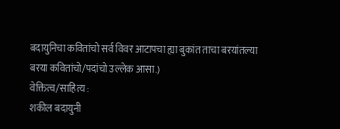बदायुनिचा कवितांचो सर्व विवर आटापचा ह्या बुकांत ताचा बरयांतल्या बरया कवितांचो/पदांचो उल्लेक आसा.)
वेक्तित्व/साहित्य :
शकील बदायुनी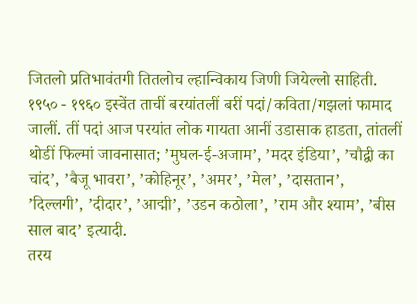जितलो प्रतिभावंतगी तितलोच ल्हान्विकाय जिणी जियेल्लो साहिती.
१९५० - १९६० इस्वेंत ताचीं बरयांतलीं बरीं पदां/कविता/गझलां फामाद जालीं. तीं पदां आज परयांत लोक गायता आनीं उडासाक हाडता, तांतलीं थोडीं फिल्मां जावनासात; ’मुघल-ई-अजाम’, ’मदर इंडिया’, ’चौद्वी का चांद’, ’बैजू भावरा’, ’कोहिनूर’, ’अमर’, ’मेल’, ’दासतान’, ’दिल्लगी’, ’दीदार’, ’आद्मी’, ’उडन कठोला’, ’राम और श्याम’, ’बीस साल बाद’ इत्यादी.
तरय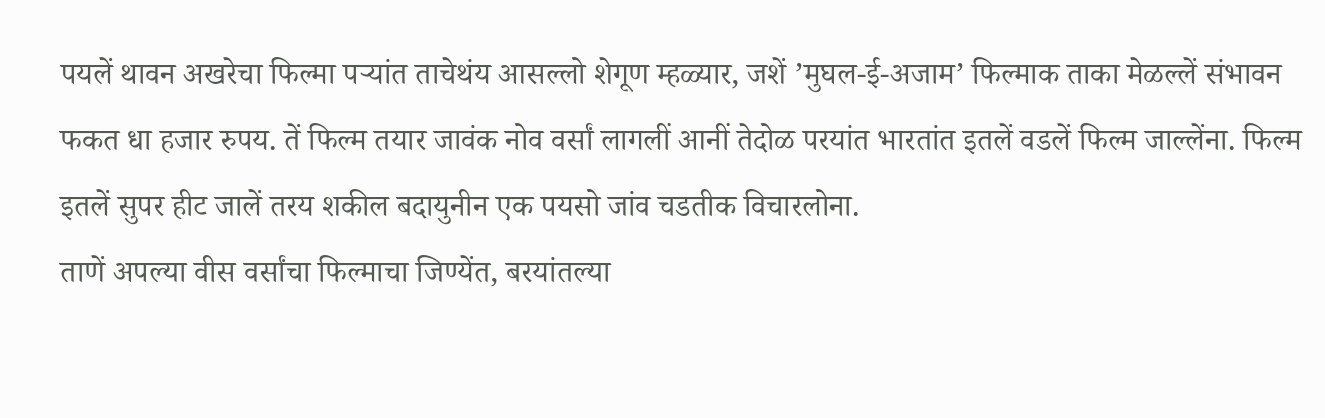पयलें थावन अखरेचा फिल्मा पऱ्यांत ताचेथंय आसल्लो शेगूण म्हळ्यार, जशें ’मुघल-ई-अजाम’ फिल्माक ताका मेळल्लें संभावन फकत धा हजार रुपय. तें फिल्म तयार जावंक नोव वर्सां लागलीं आनीं तेदोळ परयांत भारतांत इतलें वडलें फिल्म जाल्लेंना. फिल्म इतलें सुपर हीट जालें तरय शकील बदायुनीन एक पयसो जांव चडतीक विचारलोना.
ताणें अपल्या वीस वर्सांचा फिल्माचा जिण्येंत, बरयांतल्या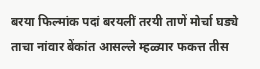बरया फिल्मांक पदां बरयलीं तरयी ताणें मोर्चा घड्ये ताचा नांवार बेंकांत आसल्ले म्हळ्यार फकत्त तीस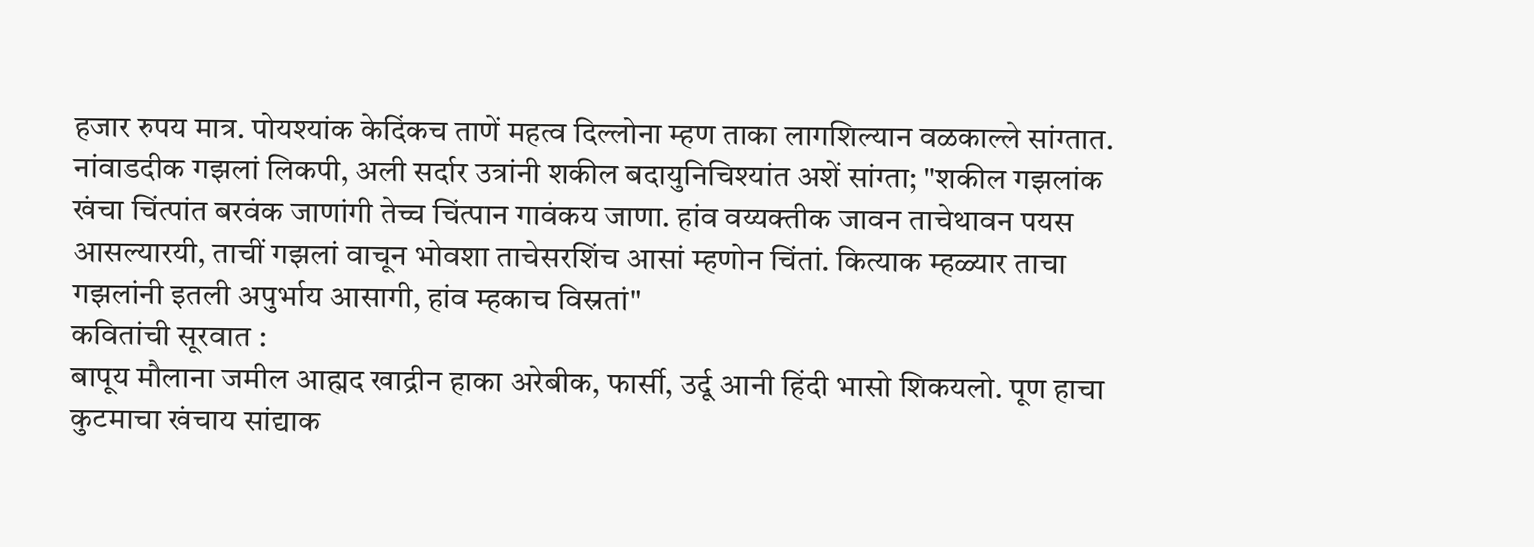हजार रुपय मात्र. पोयश्यांक केदिंकच ताणें महत्व दिल्लोना म्हण ताका लागशिल्यान वळकाल्ले सांग्तात.
नांवाडदीक गझलां लिकपी, अली सर्दार उत्रांनी शकील बदायुनिचिश्यांत अशें सांग्ता; "शकील गझलांक खंचा चिंत्पांत बरवंक जाणांगी तेच्च चिंत्पान गावंकय जाणा. हांव वय्यक्तीक जावन ताचेथावन पयस आसल्यारयी, ताचीं गझलां वाचून भोवशा ताचेसरशिंच आसां म्हणोन चिंतां. कित्याक म्हळ्यार ताचा गझलांनी इतली अपुर्भाय आसागी, हांव म्हकाच विस्रतां"
कवितांची सूरवात :
बापूय मौलाना जमील आह्मद खाद्रीन हाका अरेबीक, फार्सी, उर्दू आनी हिंदी भासो शिकयलो. पूण हाचा कुटमाचा खंचाय सांद्याक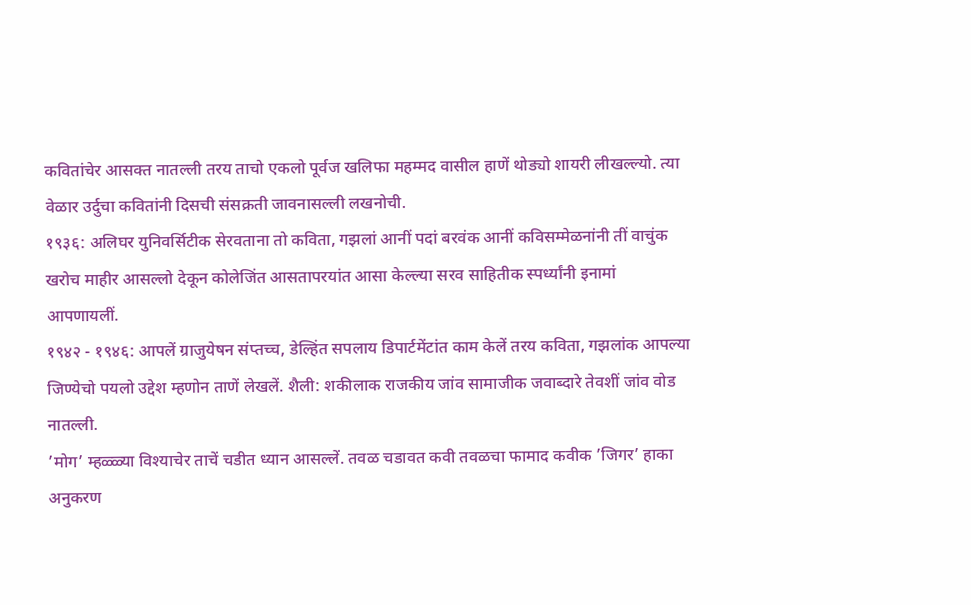कवितांचेर आसक्त नातल्ली तरय ताचो एकलो पूर्वज खलिफा महम्मद वासील हाणें थोड्यो शायरी लीखल्ल्यो. त्या वेळार उर्दुचा कवितांनी दिसची संसक्रती जावनासल्ली लखनोची.
१९३६: अलिघर युनिवर्सिटीक सेरवताना तो कविता, गझलां आनीं पदां बरवंक आनीं कविसम्मेळनांनी तीं वाचुंक खरोच माहीर आसल्लो देकून कोलेजिंत आसतापरयांत आसा केल्ल्या सरव साहितीक स्पर्ध्यांनी इनामां आपणायलीं.
१९४२ - १९४६: आपलें ग्राजुयेषन संप्तच्च, डेल्हिंत सपलाय डिपार्टमेंटांत काम केलें तरय कविता, गझलांक आपल्या जिण्येचो पयलो उद्देश म्हणोन ताणें लेखलें. शैली: शकीलाक राजकीय जांव सामाजीक जवाब्दारे तेवशीं जांव वोड नातल्ली.
’मोग’ म्हळ्ळ्या विश्याचेर ताचें चडीत ध्यान आसल्लें. तवळ चडावत कवी तवळचा फामाद कवीक ’जिगर’ हाका अनुकरण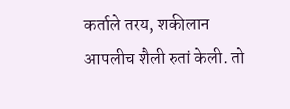कर्ताले तरय, शकीलान आपलीच शैली रुतां केली. तो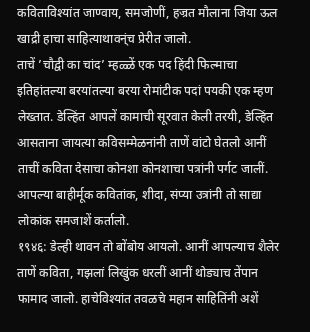कविताविश्यांत जाण्वाय, समजोणीं, हज्रत मौलाना जिया ऊल खाद्री हाचा साहित्याथावन्ंच प्रेरीत जालो.
ताचें ’चौद्वी का चांद’ म्हळ्ळें एक पद हिंदी फिल्माचा इतिहांतल्या बरयांतल्या बरया रोमांटीक पदां पयकी एक म्हण लेख्तात. डेल्हिंत आपलें कामाची सूरवात केली तरयी, डेल्हिंत आसताना जायत्या कविसम्मेळनांनी ताणें वांटो घेतलो आनीं ताचीं कविता देसाचा कोनशा कोनशाचा पत्रांनी पर्गट जालीं. आपल्या बाहीर्मूक कवितांक, शीदा, संप्या उत्रांनी तो साद्या लोकांक समजाशें कर्तालो.
१९४६: डेल्ही थावन तो बोंबोय आयलो. आनीं आपल्याच शैलेर ताणें कविता, गझलां लिखुंक धरलीं आनीं थोड्याच तेंपान फामाद जालो. हाचेविश्यांत तवळचे महान साहितिंनी अशें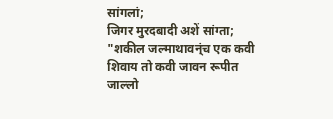सांगलां;
जिगर मुरदबादी अशें सांग्ता; "शकील जल्माथावन्ंच एक कवी शिवाय तो कवी जावन रूपीत जाल्लो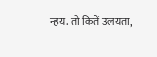न्हय. तो कितें उलयता,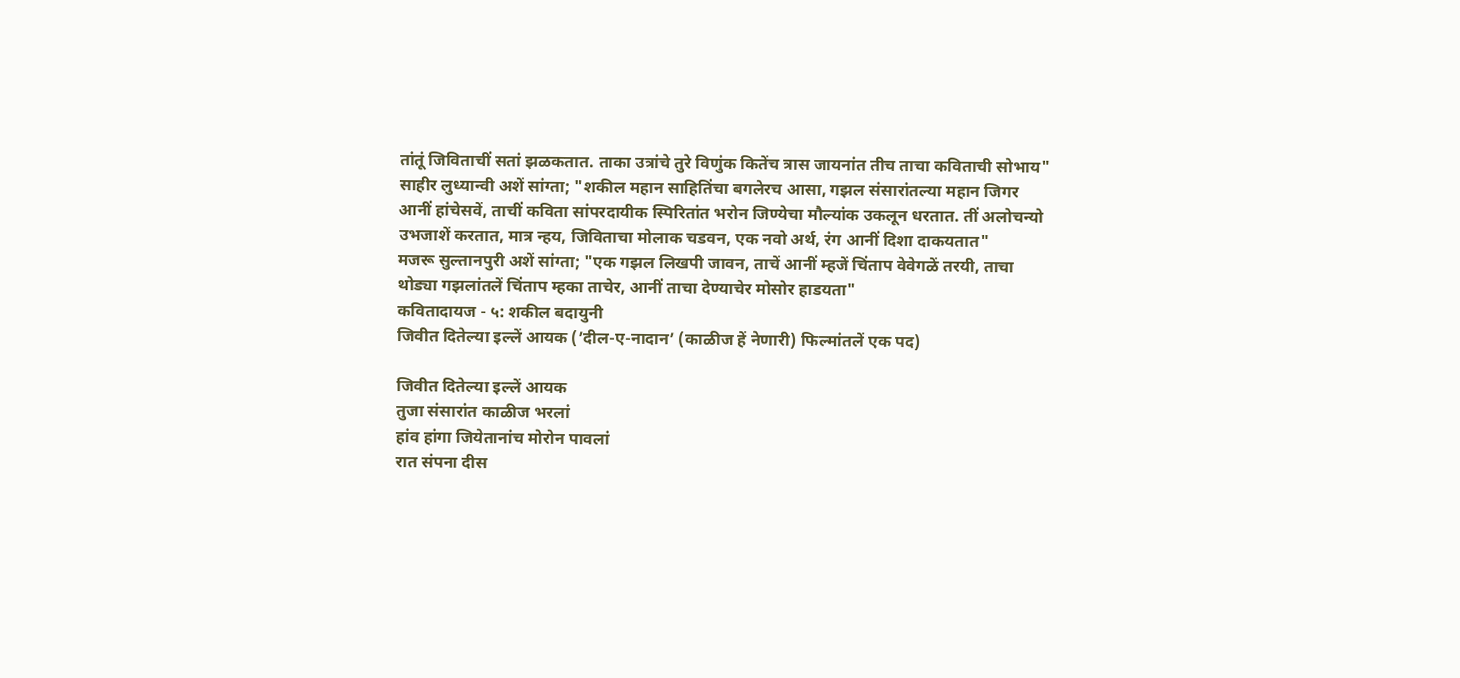तांतूं जिविताचीं सतां झळकतात. ताका उत्रांचे तुरे विणुंक कितेंच त्रास जायनांत तीच ताचा कविताची सोभाय"
साहीर लुध्यान्वी अशें सांग्ता; "शकील महान साहितिंचा बगलेरच आसा, गझल संसारांतल्या महान जिगर आनीं हांचेसवें, ताचीं कविता सांपरदायीक स्पिरितांत भरोन जिण्येचा मौल्यांक उकलून धरतात. तीं अलोचन्यो उभजाशें करतात, मात्र न्हय, जिविताचा मोलाक चडवन, एक नवो अर्थ, रंग आनीं दिशा दाकयतात"
मजरू सुल्तानपुरी अशें सांग्ता; "एक गझल लिखपी जावन, ताचें आनीं म्हजें चिंताप वेवेगळें तरयी, ताचा थोड्या गझलांतलें चिंताप म्हका ताचेर, आनीं ताचा देण्याचेर मोसोर हाडयता"
कवितादायज - ५: शकील बदायुनी
जिवीत दितेल्या इल्लें आयक (’दील-ए-नादान’ (काळीज हें नेणारी) फिल्मांतलें एक पद)

जिवीत दितेल्या इल्लें आयक
तुजा संसारांत काळीज भरलां
हांव हांगा जियेतानांच मोरोन पावलां
रात संपना दीस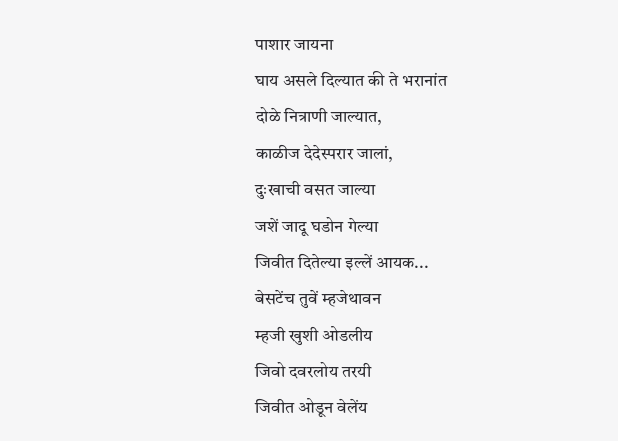पाशार जायना
घाय असले दिल्यात की ते भरानांत
दोळे नित्राणी जाल्यात,
काळीज देदेस्परार जालां,
दुःखाची वसत जाल्या
जशें जादू घडोन गेल्या
जिवीत दितेल्या इल्लें आयक...
बेसटेंच तुवें म्हजेथावन
म्हजी खुशी ओडलीय
जिवो दवरलोय तरयी
जिवीत ओडून वेलेंय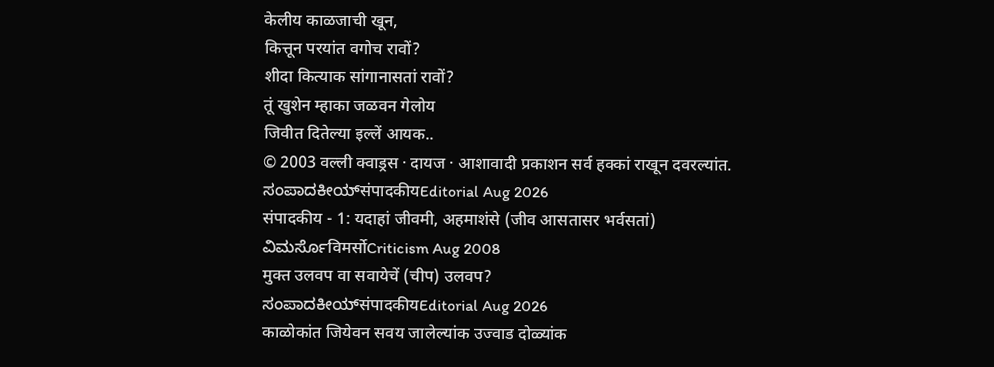केलीय काळजाची खून,
कित्तून परयांत वगोच रावों?
शीदा कित्याक सांगानासतां रावों?
तूं खुशेन म्हाका जळवन गेलोय
जिवीत दितेल्या इल्लें आयक..
© 2003 वल्ली क्वाड्रस · दायज · आशावादी प्रकाशन सर्व हक्कां राखून दवरल्यांत.
ಸಂಪಾದಕೀಯ್संपादकीयEditorial Aug 2026
संपादकीय - 1: यदाहां जीवमी, अहमाशंसे (जीव आसतासर भर्वसतां)
ವಿಮರ್ಸೊविमर्सोCriticism Aug 2008
मुक्त उलवप वा सवायेचें (चीप) उलवप?
ಸಂಪಾದಕೀಯ್संपादकीयEditorial Aug 2026
काळोकांत जियेवन सवय जालेल्यांक उज्वाड दोळ्यांक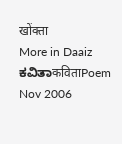खोंक्ता
More in Daaiz
ಕವಿತಾकविताPoem Nov 2006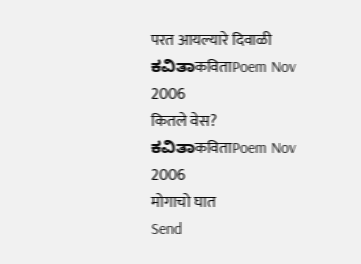परत आयल्यारे दिवाळी
ಕವಿತಾकविताPoem Nov 2006
कितले वेस?
ಕವಿತಾकविताPoem Nov 2006
मोगाचो घात
Send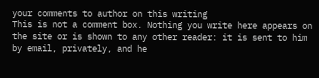your comments to author on this writing
This is not a comment box. Nothing you write here appears on the site or is shown to any other reader: it is sent to him by email, privately, and he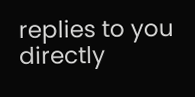replies to you directly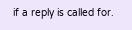if a reply is called for.